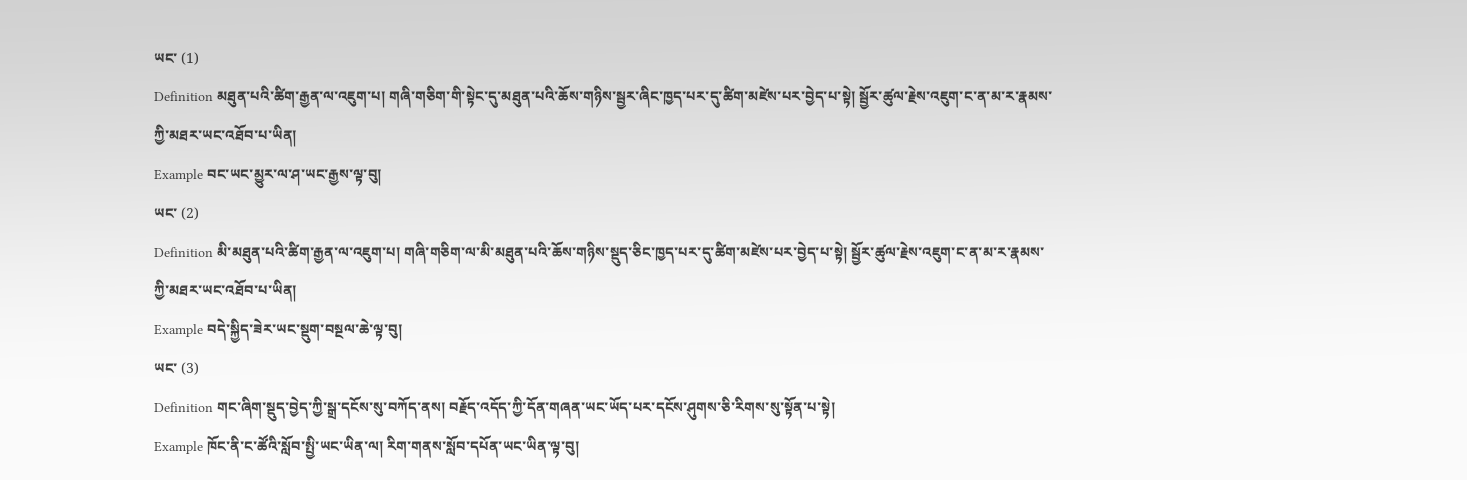ཡང་ (1)
Definition མཐུན་པའི་ཚིག་རྒྱན་ལ་འཇུག་པ། གཞི་གཅིག་གི་སྟེང་དུ་མཐུན་པའི་ཆོས་གཉིས་སྦྱར་ཞིང་ཁྱད་པར་དུ་ཚིག་མཛེས་པར་བྱེད་པ་སྟེ། སྦྱོར་ཚུལ་རྗེས་འཇུག་ང་ན་མ་ར་རྣམས་ཀྱི་མཐར་ཡང་འཐོབ་པ་ཡིན།
Example བང་ཡང་མྱུར་ལ་ཤ་ཡང་རྒྱས་ལྟ་བུ།
ཡང་ (2)
Definition མི་མཐུན་པའི་ཚིག་རྒྱན་ལ་འཇུག་པ། གཞི་གཅིག་ལ་མི་མཐུན་པའི་ཆོས་གཉིས་སྡུད་ཅིང་ཁྱད་པར་དུ་ཚིག་མཛེས་པར་བྱེད་པ་སྟེ། སྦྱོར་ཚུལ་རྗེས་འཇུག་ང་ན་མ་ར་རྣམས་ཀྱི་མཐར་ཡང་འཐོབ་པ་ཡིན།
Example བདེ་སྐྱིད་ཟེར་ཡང་སྡུག་བསྔལ་ཆེ་ལྟ་བུ།
ཡང་ (3)
Definition གང་ཞིག་སྡུད་བྱེད་ཀྱི་སྒྲ་དངོས་སུ་བཀོད་ནས། བརྗོད་འདོད་ཀྱི་དོན་གཞན་ཡང་ཡོད་པར་དངོས་ཤུགས་ཅི་རིགས་སུ་སྟོན་པ་སྟེ།
Example ཁོང་ནི་ང་ཚོའི་སློབ་སྤྱི་ཡང་ཡིན་ལ། རིག་གནས་སློབ་དཔོན་ཡང་ཡིན་ལྟ་བུ།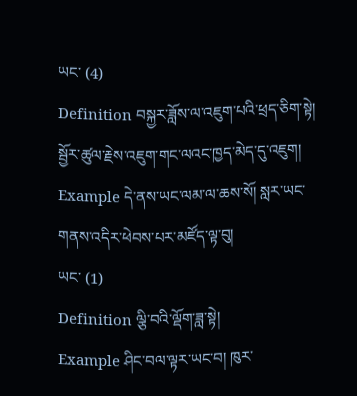ཡང་ (4)
Definition བསྐྱར་ཟློས་ལ་འཇུག་པའི་ཕྲད་ཅིག་སྟེ། སྦྱོར་ཚུལ་རྗེས་འཇུག་གང་ལའང་ཁྱད་མེད་དུ་འཇུག།
Example དེ་ནས་ཡང་ལམ་ལ་ཆས་སོ། སླར་ཡང་གནས་འདིར་ཕེབས་པར་མཛོད་ལྟ་བུ།
ཡང་ (1)
Definition ལྕི་བའི་ལྡོག་ཟླ་སྟེ།
Example ཤིང་བལ་ལྟར་ཡང་བ། ཁུར་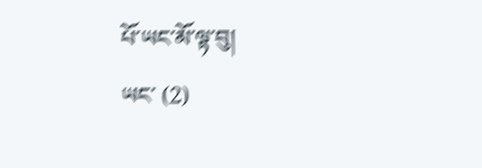པོ་ཡང་མོ་ལྟ་བུ།
ཡང་ (2)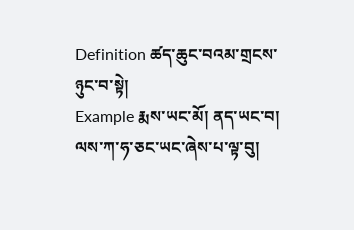Definition ཚད་ཆུང་བའམ་གྲངས་ཉུང་བ་སྟེ།
Example རྨས་ཡང་མོ། ནད་ཡང་བ། ལས་ཀ་ཧ་ཅང་ཡང་ཞེས་པ་ལྟ་བུ།